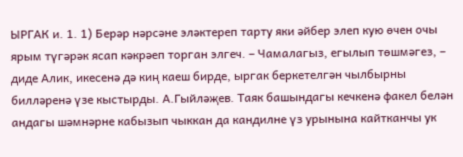ЫРГАК и. 1. 1) Берәр нәрсәне эләктереп тарту яки әйбер элеп кую өчен очы ярым түгәрәк ясап кәкрәеп торган элгеч. – Чамалагыз, егылып төшмәгез, – диде Алик, икесенә дә киң каеш бирде, ыргак беркетелгән чылбырны билләренә үзе кыстырды. А.Гыйләҗев. Таяк башындагы кечкенә факел белән андагы шәмнәрне кабызып чыккан да кандилне үз урынына кайтканчы ук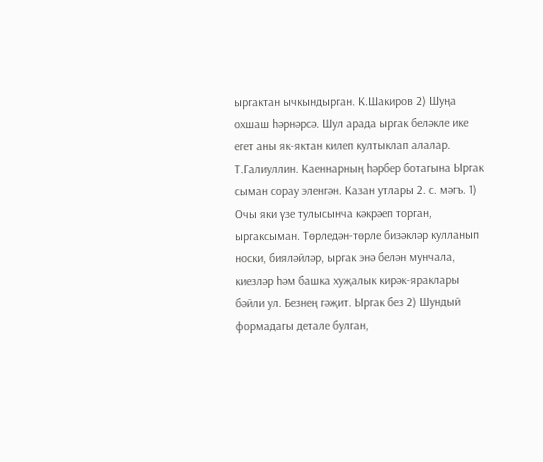ыргактан ычкындырган. К.Шакиров 2) Шуңа охшаш һәрнәрсә. Шул арада ыргак беләкле ике егет аны як-яктан килеп култыклап алалар. Т.Галиуллин. Каеннарның һәрбер ботагына Ыргак сыман сорау эленгән. Казан утлары 2. с. мәгъ. 1) Очы яки үзе тулысынча кәкрәеп торган, ыргаксыман. Төрледән-төрле бизәкләр кулланып носки, бияләйләр, ыргак энә белән мунчала, киезләр һәм башка хуҗалык кирәк-яраклары бәйли ул. Безнең гәҗит. Ыргак без 2) Шундый формадагы детале булган,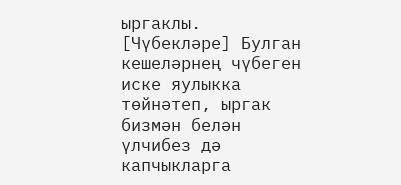ыргаклы. [Чүбекләре] Булган кешеләрнең чүбеген иске яулыкка төйнәтеп, ыргак бизмән белән үлчибез дә капчыкларга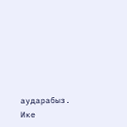аударабыз. Ике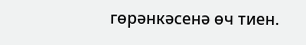гөрәнкәсенә өч тиен.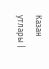Казан утлары |